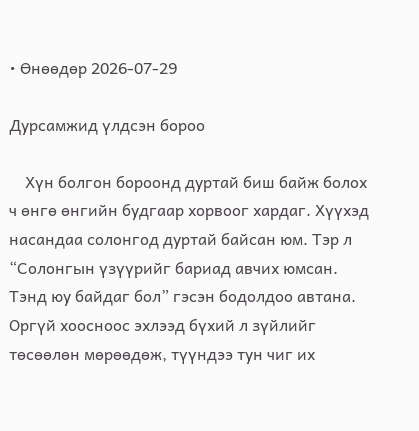• Өнөөдөр 2026-07-29

Дурсамжид үлдсэн бороо

    Хүн болгон бороонд дуртай биш байж болох ч өнгө өнгийн будгаар хорвоог хардаг. Хүүхэд насандаа солонгод дуртай байсан юм. Тэр л “Солонгын үзүүрийг бариад авчих юмсан. Тэнд юу байдаг бол” гэсэн бодолдоо автана.  Оргүй хоосноос эхлээд бүхий л зүйлийг төсөөлөн мөрөөдөж, түүндээ тун чиг их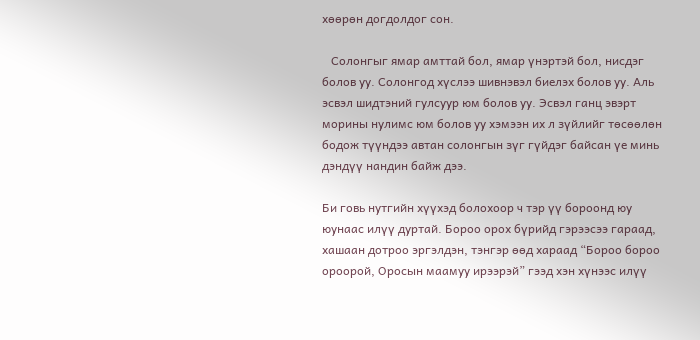хөөрөн догдолдог сон.

   Солонгыг ямар амттай бол, ямар үнэртэй бол, нисдэг болов уу. Солонгод хүслээ шивнэвэл биелэх болов уу. Аль эсвэл шидтэний гулсуур юм болов уу. Эсвэл ганц эвэрт морины нулимс юм болов уу хэмээн их л зүйлийг төсөөлөн бодож түүндээ автан солонгын зүг гүйдэг байсан үе минь дэндүү нандин байж дээ.

Би говь нутгийн хүүхэд болохоор ч тэр үү бороонд юу юунаас илүү дуртай. Бороо орох бүрийд гэрээсээ гараад, хашаан дотроо эргэлдэн, тэнгэр өөд хараад “Бороо бороо ороорой, Оросын маамуу ирээрэй” гээд хэн хүнээс илүү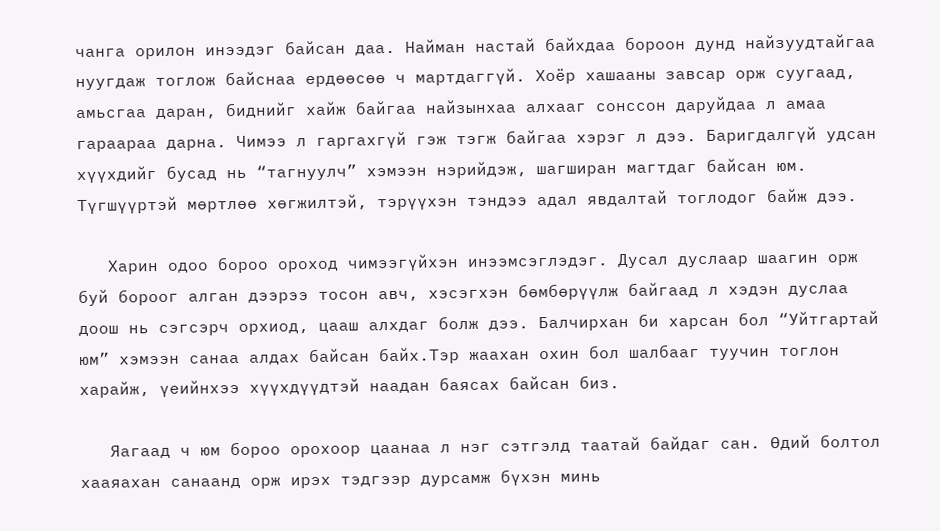чанга орилон инээдэг байсан даа. Найман настай байхдаа бороон дунд найзуудтайгаа нуугдаж тоглож байснаа ердөөсөө ч мартдаггүй. Хоёр хашааны завсар орж суугаад, амьсгаа даран, биднийг хайж байгаа найзынхаа алхааг сонссон даруйдаа л амаа гараараа дарна. Чимээ л гаргахгүй гэж тэгж байгаа хэрэг л дээ. Баригдалгүй удсан хүүхдийг бусад нь “тагнуулч” хэмээн нэрийдэж, шагширан магтдаг байсан юм. Түгшүүртэй мөртлөө хөгжилтэй, тэрүүхэн тэндээ адал явдалтай тоглодог байж дээ.

   Харин одоо бороо ороход чимээгүйхэн инээмсэглэдэг. Дусал дуслаар шаагин орж буй бороог алган дээрээ тосон авч, хэсэгхэн бөмбөрүүлж байгаад л хэдэн дуслаа доош нь сэгсэрч орхиод, цааш алхдаг болж дээ. Балчирхан би харсан бол “Уйтгартай юм” хэмээн санаа алдах байсан байх.Тэр жаахан охин бол шалбааг туучин тоглон харайж, үеийнхээ хүүхдүүдтэй наадан баясах байсан биз.

   Яагаад ч юм бороо орохоор цаанаа л нэг сэтгэлд таатай байдаг сан. Өдий болтол хааяахан санаанд орж ирэх тэдгээр дурсамж бүхэн минь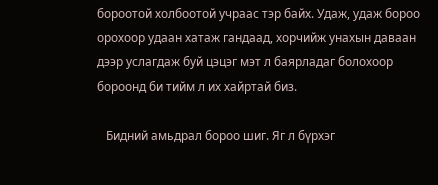бороотой холбоотой учраас тэр байх. Удаж, удаж бороо орохоор удаан хатаж гандаад, хорчийж унахын даваан дээр услагдаж буй цэцэг мэт л баярладаг болохоор бороонд би тийм л их хайртай биз.

   Бидний амьдрал бороо шиг. Яг л бүрхэг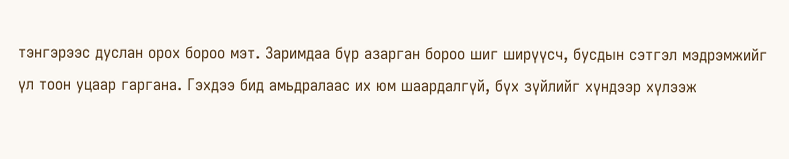тэнгэрээс дуслан орох бороо мэт. Заримдаа бүр азарган бороо шиг ширүүсч, бусдын сэтгэл мэдрэмжийг үл тоон уцаар гаргана. Гэхдээ бид амьдралаас их юм шаардалгүй, бүх зүйлийг хүндээр хүлээж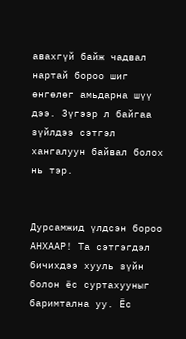авахгүй байж чадвал нартай бороо шиг өнгөлөг амьдарна шүү дээ. Зүгээр л байгаа зүйлдээ сэтгэл хангалуун байвал болох нь тэр.


Дурсамжид үлдсэн бороо
АНХААР! Та сэтгэгдэл бичихдээ хууль зүйн болон ёс суртахууныг баримтална уу. Ёс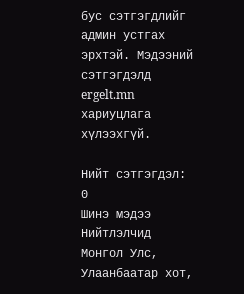бус сэтгэгдлийг админ устгах эрхтэй. Мэдээний сэтгэгдэлд ergelt.mn хариуцлага хүлээхгүй.

Нийт сэтгэгдэл: 0
Шинэ мэдээ
Нийтлэлчид
Монгол Улс, Улаанбаатар хот,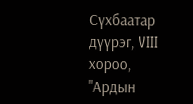Сүхбаатар дүүрэг, VIII хороо, "Ардын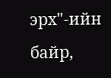эрх"-ийн байр,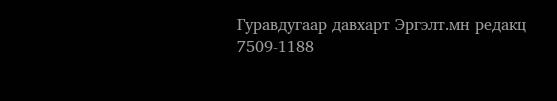Гуравдугаар давхарт Эргэлт.мн редакц
7509-1188